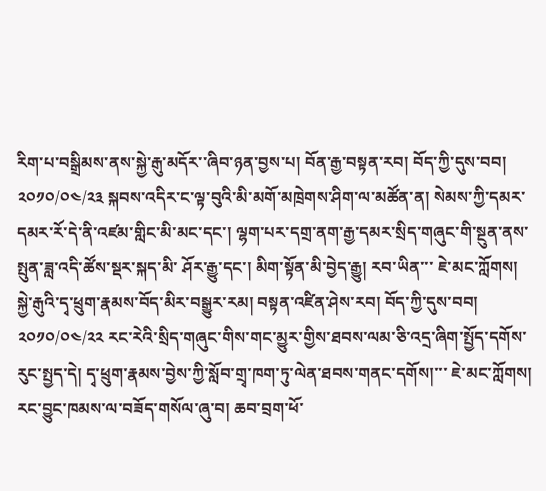རིག་པ་བསྒྲིམས་ནས་སྐྱེ་རྒུ་མདོར་་ཞིབ་ཉན་བྱས་པ། བོན་རྒྱ་བསྟན་རབ། བོད་ཀྱི་དུས་བབ། ༢༠༡༠/༠༤/༢༣ སྐབས་འདིར་ང་ལྟ་བུའི་མི་མགོ་མཁྲེགས་ཤིག་ལ་མཚོན་ན། སེམས་ཀྱི་དམར་དམར་རོ་དེ་ནི་འཛམ་གླིང་མི་མང་དང་། ལྷག་པར་དགྲ་ནག་རྒྱ་དམར་སྲིད་གཞུང་གི་སྔུན་ནས་སྤུན་ཟླ་འདི་ཚོས་སྡར་སྐད་མི་ ཤོར་རྒྱུ་དང་། མིག་སྟོན་མི་བྱེད་རྒྱུ། རབ་ཡིན་་་ ཇེ་མང་ཀློགས།
སྐྱེ་རྒུའི་དྭ་ཕྲུག་རྣམས་བོད་མིར་བསྒྱུར་རམ། བསྟན་འཛིན་ཤེས་རབ། བོད་ཀྱི་དུས་བབ། ༢༠༡༠/༠༤/༢༢ རང་རེའི་སྲིད་གཞུང་གིས་གང་མྱུར་གྱིས་ཐབས་ལམ་ཅི་འདྲ་ཞིག་སྤྱོད་དགོས་རུང་སྤྱད་དེ། དྭ་ཕྲུག་རྣམས་བྱེས་ཀྱི་སློབ་གྲྭ་ཁག་ཏུ་ལེན་ཐབས་གནང་དགོས།་་་ ཇེ་མང་ཀློགས།
རང་བྱུང་ཁམས་ལ་བཟོད་གསོལ་ཞུ་བ། ཆབ་བྲག་ཕོ་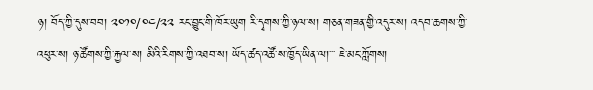ཉ། བོད་ཀྱི་དུས་བབ། ༢༠༡༠/༠༤/༢༢ རང་བྱུང་གི་ཁོར་ཡུག རི་དྭགས་ཀྱི་ཉལ་ས། གཅན་གཟན་གྱི་འདུར་ས། འདབ་ཆགས་ཀྱི་འཕུར་ས། ཉ་ཚོགས་ཀྱི་རྐྱལ་ས། མིའི་རིགས་ཀྱི་འཐབ་ས། ཡོད་ཚད་འཚོ་ས་ཁྱོད་ཡིན་ལ།་་་ ཇེ་མང་ཀློགས།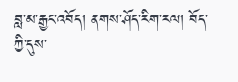བླ་མ་རྒྱང་འབོད། ནགས་ཤོད་རིག་རལ། བོད་ཀྱི་དུས་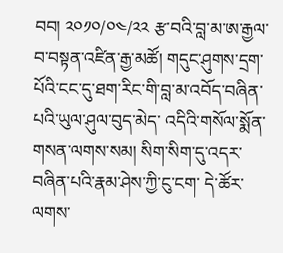བབ། ༢༠༡༠/༠༤/༢༢ རྩ་བའི་བླ་མ་ཨ་རྒྱལ་བ་བསྟན་འཛིན་རྒྱ་མཚོ། གདུང་ཤུགས་དྲག་པོའི་ངང་དུ་ཐག་རིང་གི་བླ་མ་འབོད་བཞིན་པའི་ཡུལ་ཤུལ་བུད་མེད་ འདིའི་གསོལ་སྨོན་གསན་ལགས་སམ། སིག་སིག་དུ་འདར་བཞིན་པའི་རྣམ་ཤེས་ཀྱི་ངུ་ངག་ དེ་ཚོར་ལགས་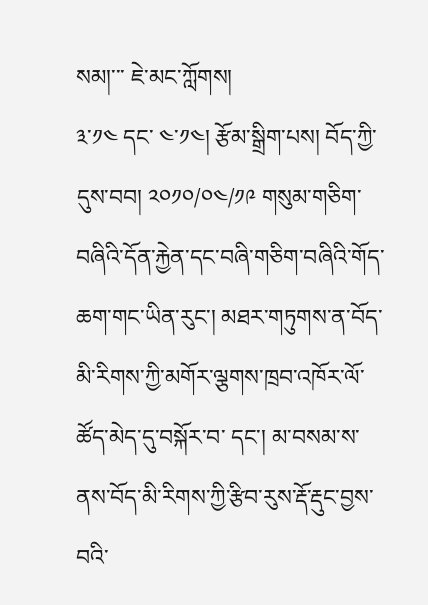སམ།་་་ ཇེ་མང་ཀློགས།
༣་༡༤ དང་ ༤་༡༤། རྩོམ་སྒྲིག་པས། བོད་ཀྱི་དུས་བབ། ༢༠༡༠/༠༤/༡༩ གསུམ་གཅིག་བཞིའི་དོན་རྐྱེན་དང་བཞི་གཅིག་བཞིའི་གོད་ཆག་གང་ཡིན་རུང་། མཐར་གཏུགས་ན་བོད་མི་རིགས་ཀྱི་མགོར་ལྕགས་ཁྲབ་འཁོར་ལོ་ཚོད་མེད་དུ་བསྐོར་བ་ དང་། མ་བསམ་ས་ནས་བོད་མི་རིགས་ཀྱི་རྩིབ་རུས་རྡོ་རྡུང་བྱས་བའི་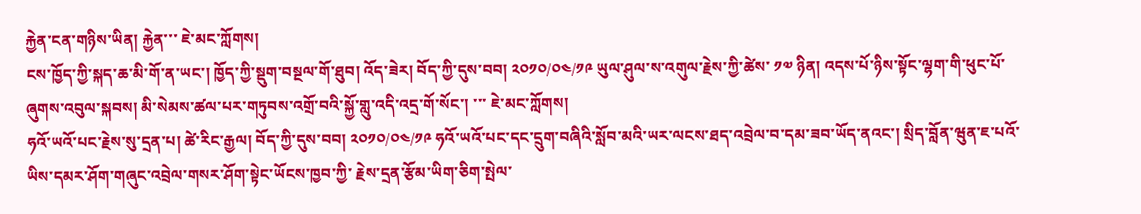རྐྱེན་ངན་གཉིས་ཡིན། རྐྱེན་་་ ཇེ་མང་ཀློགས།
ངས་ཁྱོད་ཀྱི་སྐད་ཆ་མི་གོ་ན་ཡང་། ཁྱོད་ཀྱི་སྡུག་བསྔལ་གོ་ཐུབ། འོད་ཟེར། བོད་ཀྱི་དུས་བབ། ༢༠༡༠/༠༤/༡༩ ཡུལ་ཤུལ་ས་འགུལ་རྗེས་ཀྱི་ཚེས་ ༡༧ ཉིན། འདས་པོ་ཉིས་སྟོང་ལྷག་གི་ཕུང་པོ་ཞུགས་འབུལ་སྐབས། མི་སེམས་ཚལ་པར་གཏུབས་འགྲོ་བའི་སྐྱོ་གླུ་འདི་འདྲ་གོ་སོང་། ་་་ ཇེ་མང་ཀློགས།
ཧའོ་ཡའོ་པང་རྗེས་སུ་དྲན་པ། ཚེ་རིང་རྒྱལ། བོད་ཀྱི་དུས་བབ། ༢༠༡༠/༠༤/༡༩ ཧའོ་ཡའོ་པང་དང་དྲུག་བཞིའི་སློབ་མའི་ཡར་ལངས་ཐད་འབྲེལ་བ་དམ་ཟབ་ཡོད་ནའང་། སྲིད་བློན་ཝུན་ཇ་པའོ་ཡིས་དམར་ཤོག་གཞུང་འབྲེལ་གསར་ཤོག་སྟེང་ཡོངས་ཁྱབ་ཀྱི་ རྗེས་དྲན་རྩོམ་ཡིག་ཅིག་སྤེལ་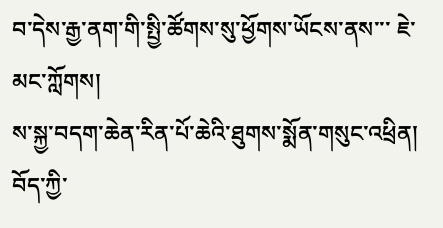བ་དེས་རྒྱ་ནག་གི་སྤྱི་ཚོགས་སུ་ཕྱོགས་ཡོངས་ནས་་་ ཇེ་མང་ཀློགས།
ས་སྐྱ་བདག་ཆེན་རིན་པོ་ཆེའི་ཐུགས་སྨོན་གསུང་འཕྲིན། བོད་ཀྱི་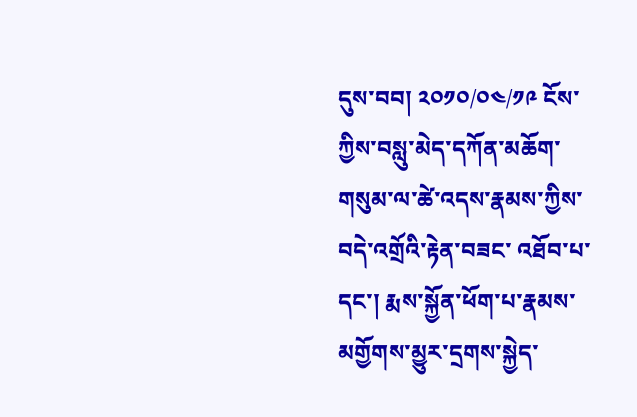དུས་བབ། ༢༠༡༠/༠༤/༡༩ ངོས་ཀྱིས་བསླུ་མེད་དཀོན་མཆོག་གསུམ་ལ་ཚེ་འདས་རྣམས་ཀྱིས་བདེ་འགྲོའི་རྟེན་བཟང་ འཐོབ་པ་དང་། རྨས་སྐྱོན་ཕོག་པ་རྣམས་མགྱོགས་མྱུར་དྲགས་སྐྱེད་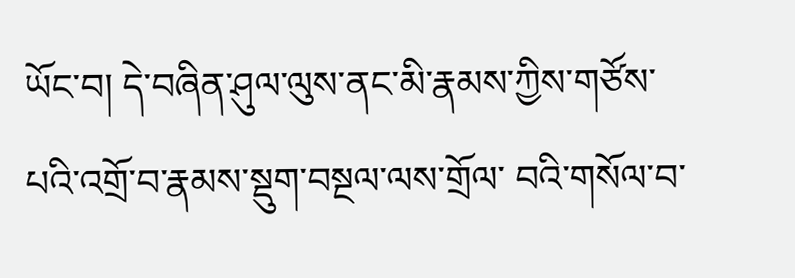ཡོང་བ། དེ་བཞིན་ཤུལ་ལུས་ནང་མི་རྣམས་ཀྱིས་གཙོས་པའི་འགྲོ་བ་རྣམས་སྡུག་བསྔལ་ལས་གྲོལ་ བའི་གསོལ་བ་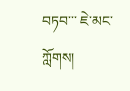བཏབ་་་ ཇེ་མང་ཀློགས།